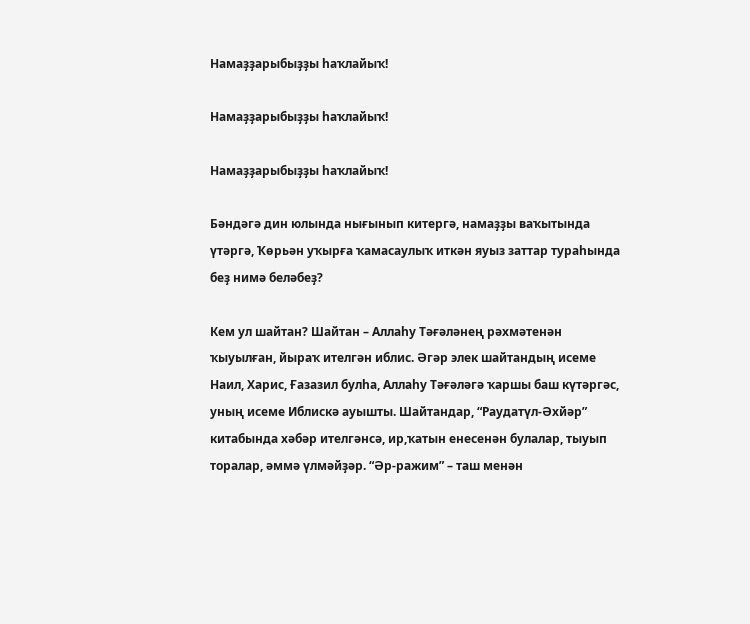Намаҙҙарыбыҙҙы һаҡлайыҡ!

Намаҙҙарыбыҙҙы һаҡлайыҡ!

Намаҙҙарыбыҙҙы һаҡлайыҡ!

Бәндәгә дин юлында нығынып китергә, намаҙҙы ваҡытында үтәргә, Ҡөрьән уҡырға ҡамасаулыҡ иткән яуыз заттар тураһында беҙ нимә беләбеҙ?

Кем ул шайтан? Шайтан – Аллаһу Тәғәләнең рәхмәтенән ҡыуылған, йыраҡ ителгән иблис. Әгәр элек шайтандың исеме Наил, Харис, Ғазазил булһа, Аллаһу Тәғәләгә ҡаршы баш күтәргәс, уның исеме Иблискә ауышты. Шайтандар, “Раудатүл-Әхйәр” китабында хәбәр ителгәнсә, ир,ҡатын енесенән булалар, тыуып торалар, әммә үлмәйҙәр. “Әр-ражим” – таш менән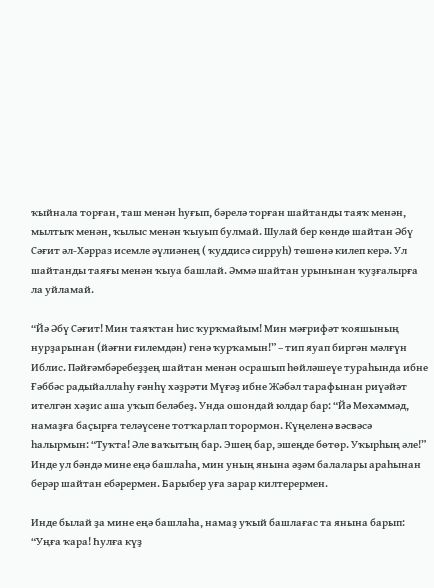ҡыйнала торған, таш менән һуғып, бәрелә торған шайтанды таяҡ менән, мылтыҡ менән, ҡылыс менән ҡыуып булмай. Шулай бер көндө шайтан Әбү Сәғит әл-Хәрраз исемле әүлиәнең ( ҡуддисә сирруһ) төшөнә килеп керә. Ул шайтанды таяғы менән ҡыуа башлай. Әммә шайтан урынынан ҡуҙғалырға ла уйламай.

“Йә Әбү Сәғит! Мин таяҡтан һис ҡурҡмайым! Мин мәғрифәт ҡояшының нурҙарынан (йәғни ғилемдән) генә ҡурҡамын!” – тип яуап биргән мәлғүн Иблис. Пәйғәмбәребеҙҙең шайтан менән осрашып һөйләшеүе тураһында ибне Ғәббәс радыйаллаһу ғәнһү хәҙрәти Мүғәҙ ибне Жәбәл тарафынан риүәйәт ителгән хәҙис аша уҡып беләбеҙ. Унда ошондай юлдар бар: “Йә Мөхәммәд, намаҙға баҫырға теләүсене тотҡарлап торормон. Күңеленә вәсвәсә һалырмын: “Туҡта! Әле ваҡытың бар. Эшең бар, эшеңде бөтөр. Уҡырһың әле!” Инде ул бәндә мине еңә башлаһа, мин уның янына әҙәм балалары араһынан берәр шайтан ебәрермен. Барыбер уға зарар килтерермен.

Инде былай ҙа мине еңә башлаһа, намаҙ уҡый башлағас та янына барып: “Уңға ҡара! Һулға күҙ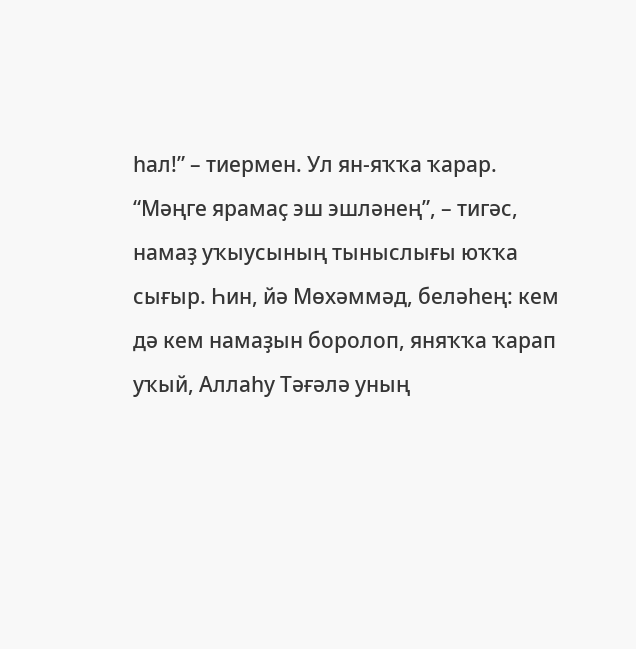һал!” – тиермен. Ул ян-яҡҡа ҡарар. “Мәңге ярамаҫ эш эшләнең”, – тигәс, намаҙ уҡыусының тыныслығы юҡҡа сығыр. Һин, йә Мөхәммәд, беләһең: кем дә кем намаҙын боролоп, яняҡҡа ҡарап уҡый, Аллаһу Тәғәлә уның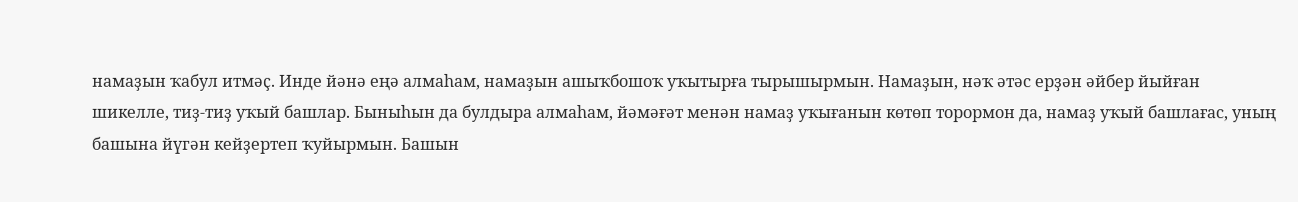намаҙын ҡабул итмәҫ. Инде йәнә еңә алмаһам, намаҙын ашыҡбошоҡ уҡытырға тырышырмын. Намаҙын, нәҡ әтәс ерҙән әйбер йыйған шикелле, тиҙ-тиҙ уҡый башлар. Быныһын да булдыра алмаһам, йәмәғәт менән намаҙ уҡығанын көтөп торормон да, намаҙ уҡый башлағас, уның башына йүгән кейҙертеп ҡуйырмын. Башын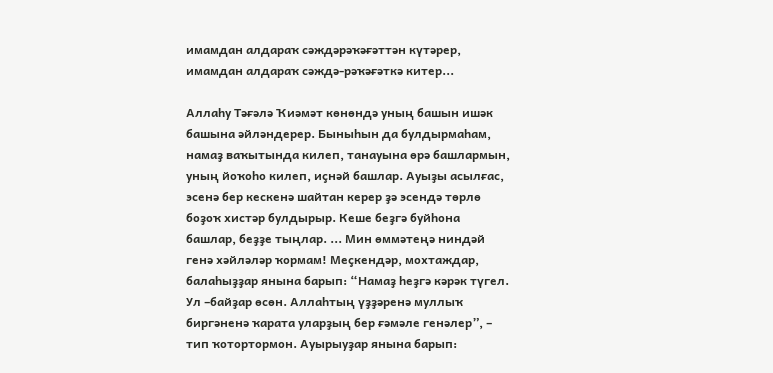имамдан алдараҡ сәждәрәҡәғәттән күтәрер, имамдан алдараҡ сәждә-рәҡәғәткә китер...

Аллаһу Тәғәлә Ҡиәмәт көнөндә уның башын ишәк башына әйләндерер. Быныһын да булдырмаһам, намаҙ ваҡытында килеп, танауына өрә башлармын, уның йоҡоһо килеп, иҫнәй башлар. Ауыҙы асылғас, эсенә бер кескенә шайтан керер ҙә эсендә төрлө боҙоҡ хистәр булдырыр. Кеше беҙгә буйһона башлар, беҙҙе тыңлар. ... Мин өммәтеңә ниндәй генә хәйләләр ҡормам! Меҫкендәр, мохтаждар, балаһыҙҙар янына барып: “Намаҙ һеҙгә кәрәк түгел. Ул –байҙар өсөн. Аллаһтың үҙҙәренә муллыҡ биргәненә ҡарата уларҙың бер ғәмәле генәлер”, – тип ҡотортормон. Ауырыуҙар янына барып: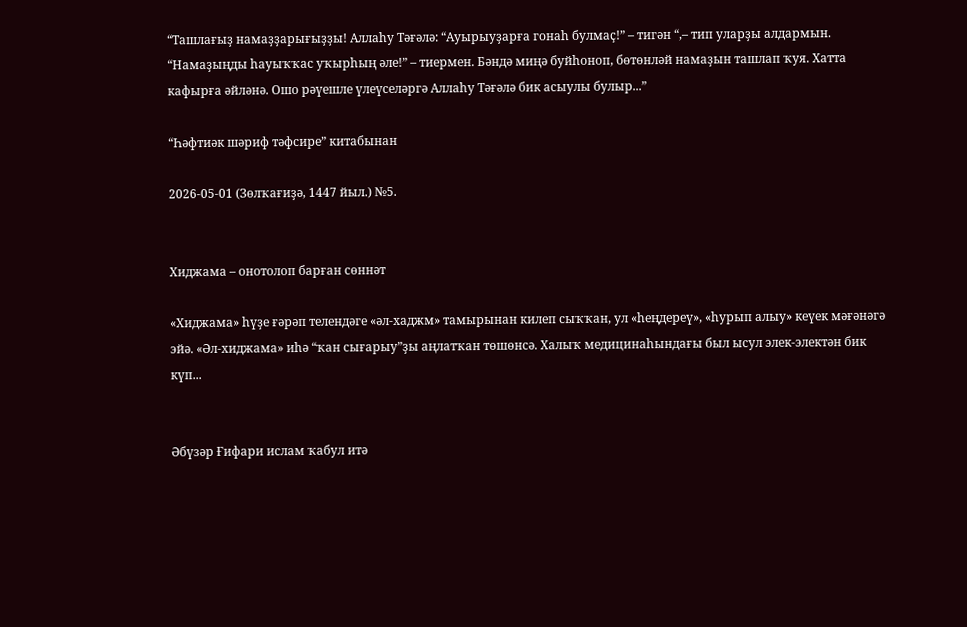“Ташлағыҙ намаҙҙарығыҙҙы! Аллаһу Тәғәлә: “Ауырыуҙарға гонаһ булмаҫ!” – тигән “,– тип уларҙы алдармын. “Намаҙыңды һауыҡҡас уҡырһың әле!” – тиермен. Бәндә миңә буйһоноп, бөтөнләй намаҙын ташлап ҡуя. Хатта кафырға әйләнә. Ошо рәүешле үлеүселәргә Аллаһу Тәғәлә бик асыулы булыр...”

“Һәфтиәк шәриф тәфсире” китабынан

2026-05-01 (Зөлҡағиҙә, 1447 йыл.) №5.


Хиджама – онотолоп барған сөннәт

«Хиджама» һүҙе ғәрәп телендәге «әл-хаджм» тамырынан килеп сыҡҡан, ул «һеңдереү», «һурып алыу» кеүек мәғәнәгә эйә. «Әл-хиджама» иһә “ҡан сығарыу”ҙы аңлатҡан төшөнсә. Халыҡ медицинаһындағы был ысул элек-электән бик күп...


Әбүзәр Ғифари ислам ҡабул итә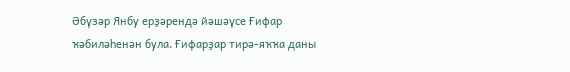Әбүзәр Янбу ерҙәрендә йәшәүсе Ғифар ҡәбиләһенән була. Ғифарҙар тирә-яҡҡа даны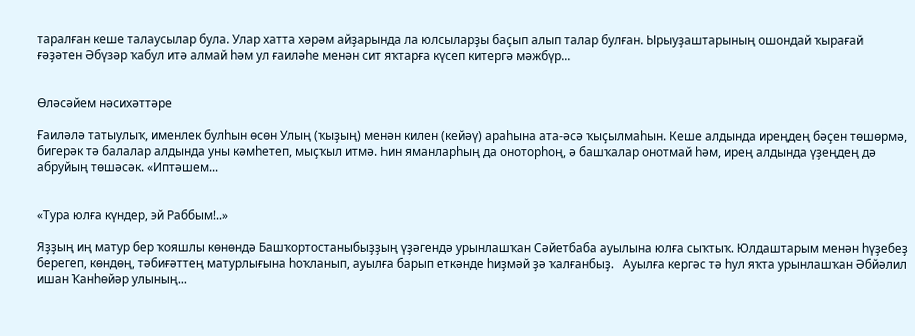таралған кеше талаусылар була. Улар хатта хәрәм айҙарында ла юлсыларҙы баҫып алып талар булған. Ырыуҙаштарының ошондай ҡырағай ғәҙәтен Әбүзәр ҡабул итә алмай һәм ул ғаиләһе менән сит яҡтарға күсеп китергә мәжбүр...


Өләсәйем нәсихәттәре

Ғаиләлә татыулыҡ, именлек булһын өсөн Улың (ҡыҙың) менән килен (кейәү) араһына ата-әсә ҡыҫылмаһын. Кеше алдында иреңдең бәҫен төшөрмә, бигерәк тә балалар алдында уны кәмһетеп, мыҫҡыл итмә. Һин яманларһың да оноторһоң, ә башҡалар онотмай һәм, ирең алдында үҙеңдең дә абруйың төшәсәк. «Иптәшем...


«Тура юлға күндер, эй Раббым!..»

Яҙҙың иң матур бер ҡояшлы көнөндә Башҡортостаныбыҙҙың үҙәгендә урынлашҡан Сәйетбаба ауылына юлға сыҡтыҡ. Юлдаштарым менән һүҙебеҙ берегеп, көндөң, тәбиғәттең матурлығына һоҡланып, ауылға барып еткәнде һиҙмәй ҙә ҡалғанбыҙ.   Ауылға кергәс тә һул яҡта урынлашҡан Әбйәлил ишан Ҡанһөйәр улының...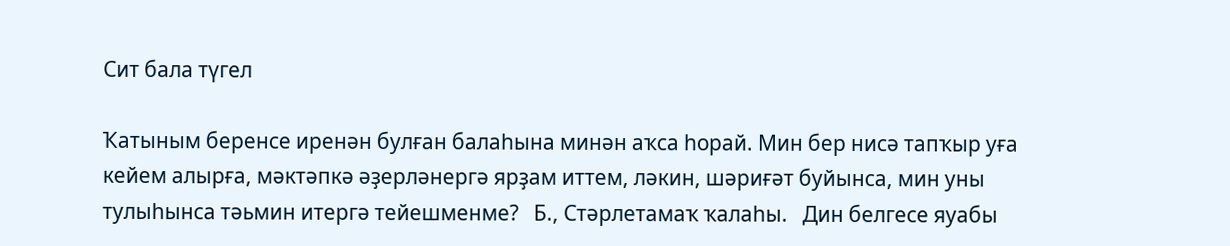Сит бала түгел

Ҡатыным беренсе иренән булған балаһына минән аҡса һорай. Мин бер нисә тапҡыр уға кейем алырға, мәктәпкә әҙерләнергә ярҙам иттем, ләкин, шәриғәт буйынса, мин уны тулыһынса тәьмин итергә тейешменме?   Б., Стәрлетамаҡ ҡалаһы.   Дин белгесе яуабы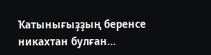Ҡатынығыҙҙың беренсе никахтан булған...